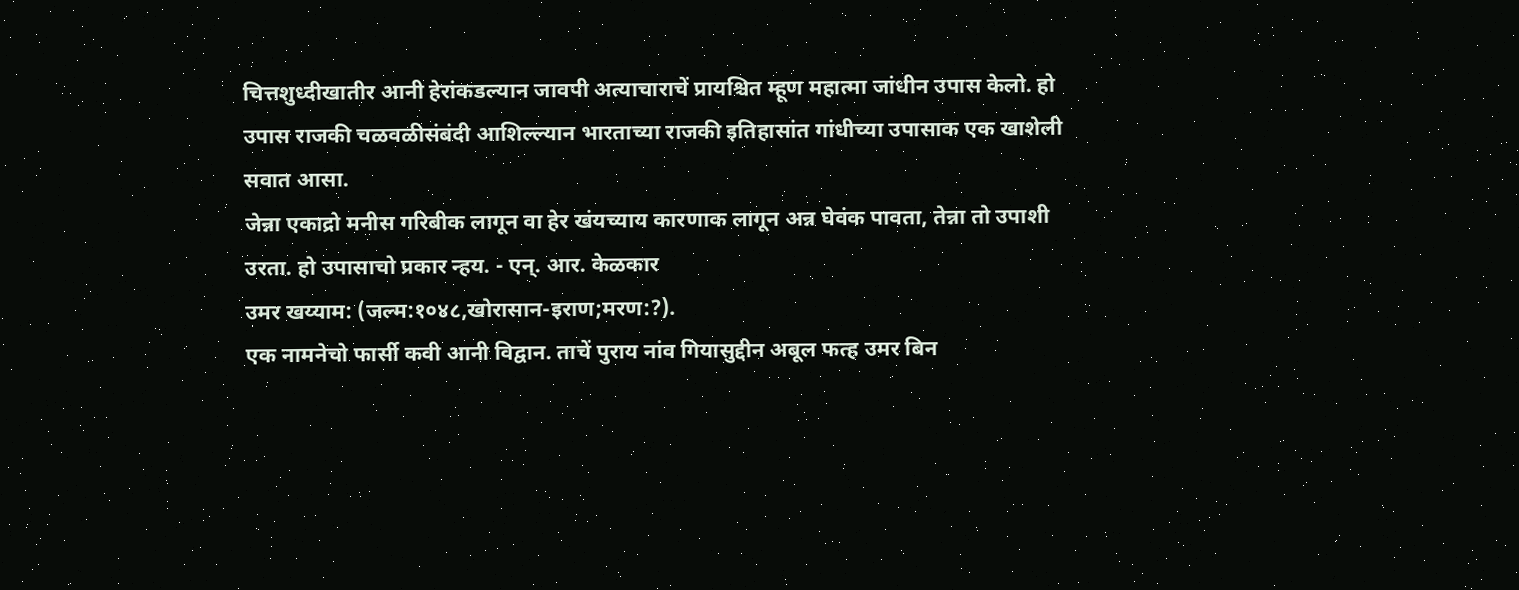चित्तशुध्दीखातीर आनी हेरांकडल्यान जावपी अत्याचाराचें प्रायश्चित म्हूण महात्मा जांधीन उपास केलो. हो उपास राजकी चळवळीसंबंदी आशिल्ल्यान भारताच्या राजकी इतिहासांत गांधीच्या उपासाक एक खाशेली सवात आसा.
जेन्ना एकाद्रो मनीस गरिबीक लागून वा हेर खंयच्याय कारणाक लागून अन्न घेवंक पावता, तेन्ना तो उपाशी उरता. हो उपासाचो प्रकार न्हय. - एन्. आर. केळकार
उमर खय्याम: (जल्म:१०४८,खोरासान-इराण;मरण:?).
एक नामनेचो फार्सी कवी आनी विद्वान. ताचें पुराय नांव गियासुद्दीन अबूल फत्ह उमर बिन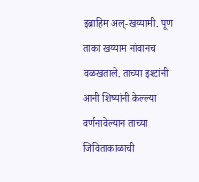इब्राहिम अल्-खय्यामी. पूण ताका खय्याम नांवानच वळखताले. ताच्या इश्टांनी आनी शिष्यांनी केल्ल्या वर्णनावेल्यान ताच्या जिविताकाळाची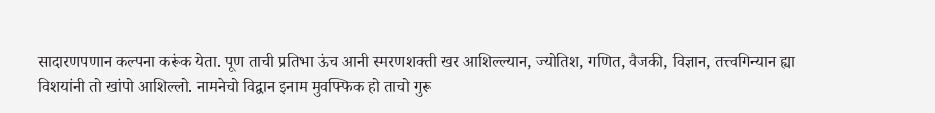सादारणपणान कल्पना करूंक येता. पूण ताची प्रतिभा ऊंच आनी स्मरणशक्ती खर आशिल्ल्यान, ज्योतिश, गणित, वैजकी, विज्ञान, तत्त्वगिन्यान ह्या विशयांनी तो खांपो आशिल्लो. नामनेचो विद्वान इनाम मुवफ्फिक हो ताचो गुरू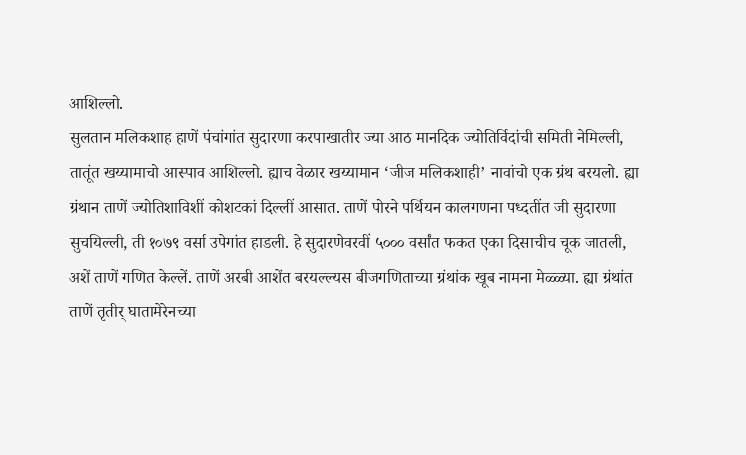आशिल्लो.
सुलतान मलिकशाह हाणें पंचांगांत सुदारणा करपाखातीर ज्या आठ मानदिक ज्योतिर्विदांची समिती नेमिल्ली, तातूंत खय्यामाचो आस्पाव आशिल्लो. ह्याच वेळार खय्यामान ‘जीज मलिकशाही’ नावांचो एक ग्रंथ बरयलो. ह्या ग्रंथान ताणें ज्योतिशाविशीं कोशटकां दिल्लीं आसात. ताणें पोरने पर्थियन कालगणना पध्दतींत जी सुदारणा सुचयिल्ली, ती १०७९ वर्सा उपेगांत हाडली. हे सुदारणेवरवीं ५००० वर्सांत फकत एका दिसाचीच चूक जातली, अशें ताणें गणित केल्लें. ताणें अरबी आशेंत बरयल्ल्यस बीजगणिताच्या ग्रंथांक खूब नामना मेळ्ळ्या. ह्या ग्रंथांत ताणें तृतीर् घातामेरेनच्या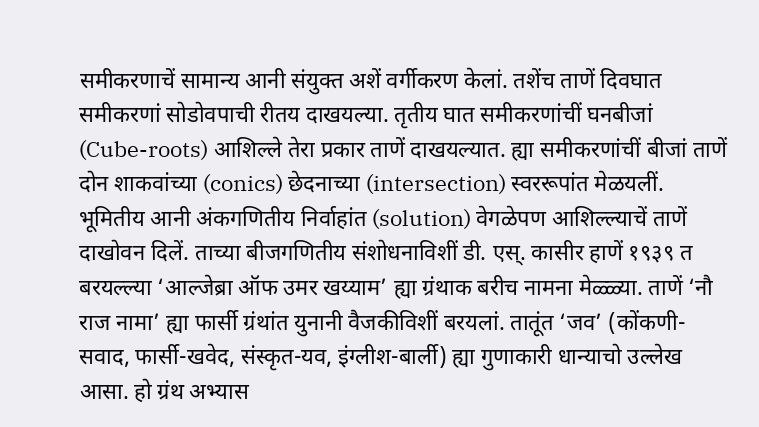समीकरणाचें सामान्य आनी संयुक्त अशें वर्गीकरण केलां. तशेंच ताणें दिवघात समीकरणां सोडोवपाची रीतय दाखयल्या. तृतीय घात समीकरणांचीं घनबीजां (Cube-roots) आशिल्ले तेरा प्रकार ताणें दाखयल्यात. ह्या समीकरणांचीं बीजां ताणें दोन शाकवांच्या (conics) छेदनाच्या (intersection) स्वररूपांत मेळयलीं. भूमितीय आनी अंकगणितीय निर्वाहांत (solution) वेगळेपण आशिल्ल्याचें ताणें दाखोवन दिलें. ताच्या बीजगणितीय संशोधनाविशीं डी. एस्. कासीर हाणें १९३९ त बरयल्ल्या ‘आल्जेब्रा ऑफ उमर खय्याम’ ह्या ग्रंथाक बरीच नामना मेळ्ळ्या. ताणें ‘नौ राज नामा’ ह्या फार्सी ग्रंथांत युनानी वैजकीविशीं बरयलां. तातूंत ‘जव’ (कोंकणी-सवाद, फार्सी-खवेद, संस्कृत-यव, इंग्लीश-बार्ली) ह्या गुणाकारी धान्याचो उल्लेख आसा. हो ग्रंथ अभ्यास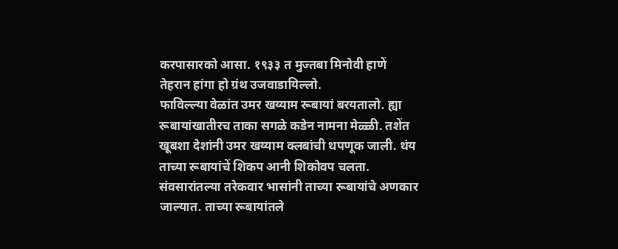करपासारको आसा. १९३३ त मुज्तबा मिनोवी हाणें तेहरान हांगा हो ग्रंथ उजवाडायिल्लो.
फाविल्ल्या वेळांत उमर खय्याम रूबायां बरयतालो. ह्या रूबायांखातीरच ताका सगळे कडेन नामना मेळ्ळी. तशेंत खूबशा देशांनी उमर खय्याम क्लबांची थपणूक जाली. थंय ताच्या रूबायांचें शिकप आनी शिकोवप चलता. संवसारांतल्या तरेकवार भासांनी ताच्या रूबायांचे अणकार जाल्यात. ताच्या रूबायांतले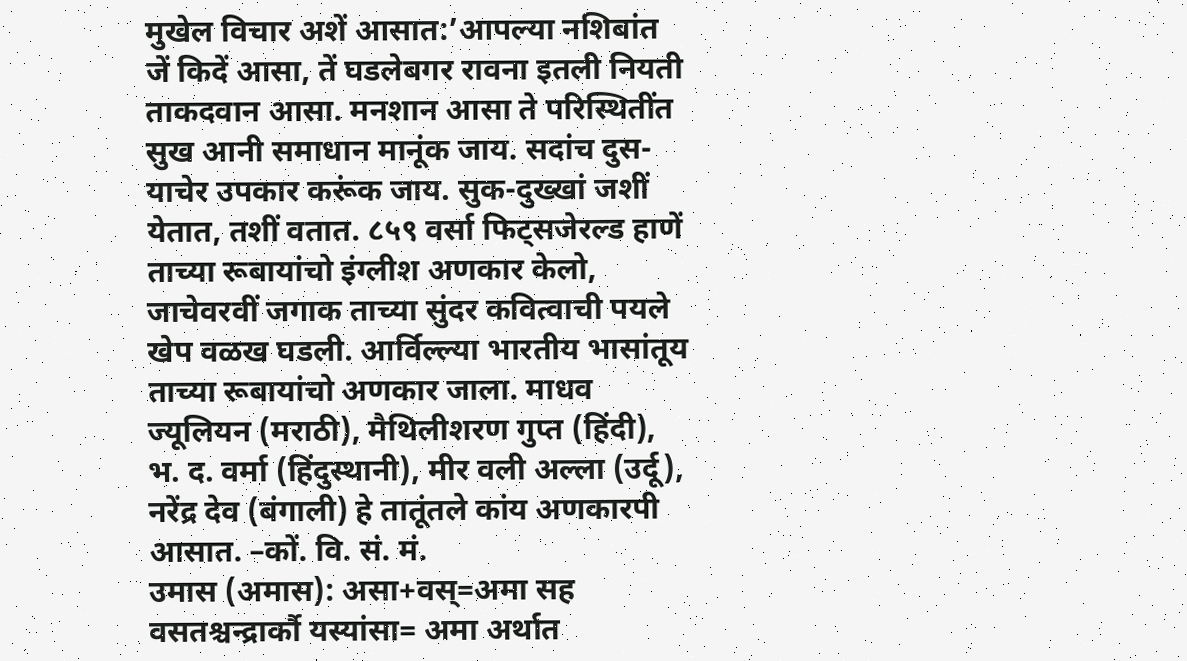मुखेल विचार अशें आसात:’आपल्या नशिबांत जें किदें आसा, तें घडलेबगर रावना इतली नियती ताकदवान आसा. मनशान आसा ते परिस्थितींत सुख आनी समाधान मानूंक जाय. सदांच दुस-याचेर उपकार करूंक जाय. सुक-दुख्खां जशीं येतात, तशीं वतात. ८५९ वर्सा फिट्सजेरल्ड हाणें ताच्या रूबायांचो इंग्लीश अणकार केलो, जाचेवरवीं जगाक ताच्या सुंदर कवित्वाची पयले खेप वळख घडली. आर्विल्ल्या भारतीय भासांतूय ताच्या रूबायांचो अणकार जाला. माधव ज्यूलियन (मराठी), मैथिलीशरण गुप्त (हिंदी), भ. द. वर्मा (हिंदुस्थानी), मीर वली अल्ला (उर्दू), नरेंद्र देव (बंगाली) हे तातूंतले कांय अणकारपी आसात. –कों. वि. सं. मं.
उमास (अमास): असा+वस्=अमा सह वसतश्चन्द्रार्कौ यस्यांसा= अमा अर्थात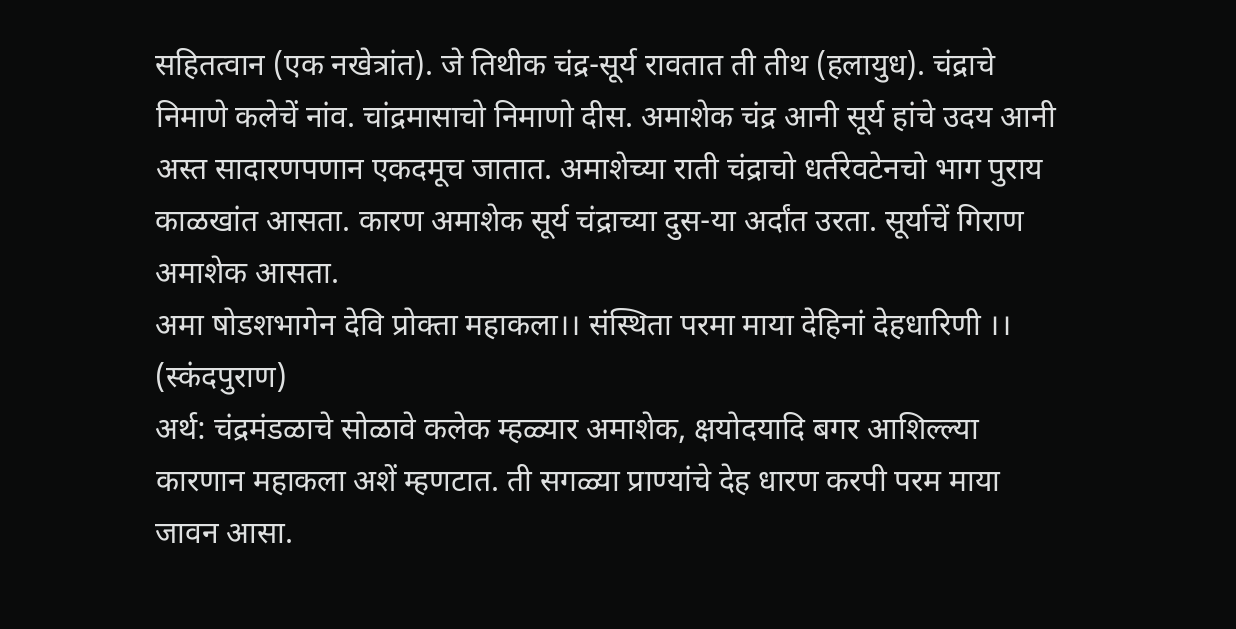सहितत्वान (एक नखेत्रांत). जे तिथीक चंद्र-सूर्य रावतात ती तीथ (हलायुध). चंद्राचे निमाणे कलेचें नांव. चांद्रमासाचो निमाणो दीस. अमाशेक चंद्र आनी सूर्य हांचे उदय आनी अस्त सादारणपणान एकदमूच जातात. अमाशेच्या राती चंद्राचो धर्तरेवटेनचो भाग पुराय काळखांत आसता. कारण अमाशेक सूर्य चंद्राच्या दुस-या अर्दांत उरता. सूर्याचें गिराण अमाशेक आसता.
अमा षोडशभागेन देवि प्रोक्ता महाकला।। संस्थिता परमा माया देहिनां देहधारिणी ।।
(स्कंदपुराण)
अर्थ: चंद्रमंडळाचे सोळावे कलेक म्हळ्यार अमाशेक, क्षयोदयादि बगर आशिल्ल्या कारणान महाकला अशें म्हणटात. ती सगळ्या प्राण्यांचे देह धारण करपी परम माया जावन आसा.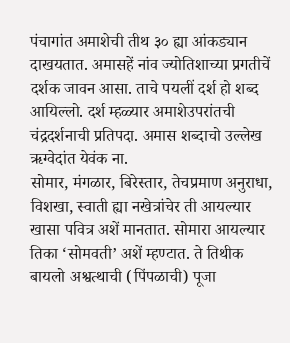पंचागांत अमाशेची तीथ ३० ह्या आंकड्यान दाखयतात. अमासहें नांव ज्योतिशाच्या प्रगतीचें दर्शक जावन आसा. ताचे पयलीं दर्श हो शब्द आयिल्लो. दर्श म्हळ्यार अमाशेउपरांतची चंद्रदर्शनाची प्रतिपदा. अमास शब्दाचो उल्लेख ऋग्वेदांत येवंक ना.
सोमार, मंगळार, बिरेस्तार, तेचप्रमाण अनुराधा, विशखा, स्वाती ह्या नखेत्रांचेर ती आयल्यार खासा पवित्र अशें मानतात. सोमारा आयल्यार तिका ‘सोमवती’ अशें म्हण्टात. ते तिथीक बायलो अश्वत्थाची (पिंपळाची) पूजा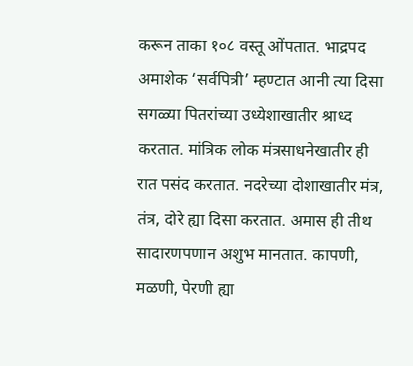करून ताका १०८ वस्तू ओंपतात. भाद्रपद अमाशेक ‘सर्वपित्री’ म्हण्टात आनी त्या दिसा सगळ्या पितरांच्या उध्येशाखातीर श्राध्द करतात. मांत्रिक लोक मंत्रसाधनेखातीर ही रात पसंद करतात. नदरेच्या दोशाखातीर मंत्र, तंत्र, दोरे ह्या दिसा करतात. अमास ही तीथ सादारणपणान अशुभ मानतात. कापणी, मळणी, पेरणी ह्या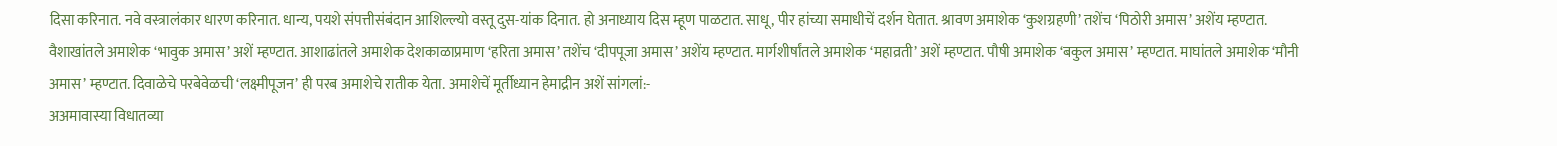दिसा करिनात. नवे वस्त्रालंकार धारण करिनात. धान्य, पयशे संपत्तीसंबंदान आशिल्ल्यो वस्तू दुस-यांक दिनात. हो अनाध्याय दिस म्हूण पाळटात. साधू, पीर हांच्या समाधीचें दर्शन घेतात. श्रावण अमाशेक ‘कुशग्रहणी’ तशेंच ‘पिठोरी अमास’ अशेंय म्हण्टात. वैशाखांतले अमाशेक ‘भावुक अमास’ अशें म्हण्टात. आशाढांतले अमाशेक देशकाळाप्रमाण ‘हरिता अमास’ तशेंच ‘दीपपूजा अमास’ अशेंय म्हण्टात. मार्गशीर्षांतले अमाशेक ‘महाव्रती’ अशें म्हण्टात. पौषी अमाशेक ‘बकुल अमास’ म्हण्टात. माघांतले अमाशेक ‘मौनी अमास’ म्हण्टात. दिवाळेचे परबेवेळची ‘लक्ष्मीपूजन’ ही परब अमाशेचे रातीक येता. अमाशेचें मूर्तीध्यान हेमाद्रीन अशें सांगलां:-
अअमावास्या विधातव्या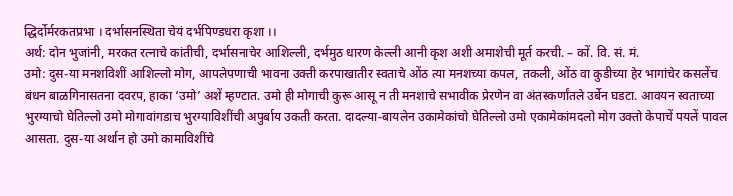द्धिर्दोर्मरकतप्रभा । दर्भासनस्थिता चेयं दर्भपिण्डधरा कृशा ।।
अर्थ: दोन भुजांनी, मरकत रत्नाचे कांतीची, दर्भासनाचेर आशिल्ली, दर्भमुठ धारण केल्ली आनी कृश अशी अमाशेची मूर्त करची. – कों. वि. सं. मं.
उमो: दुस-या मनशविशीं आशिल्लो मोग, आपलेपणाची भावना उक्ती करपाखातीर स्वताचे ओंठ त्या मनशच्या कपल, तकली, ओंठ वा कुडीच्या हेर भागांचेर कसलेंच बंधन बाळगिनासतना दवरप, हाका ‘उमो’ अशें म्हण्टात. उमो ही मोगाची कुरू आसू न ती मनशाचे सभावीक प्रेरणेन वा अंतस्कर्णांतले उर्बेन घडटा. आवयन स्वताच्या भुरग्याचो घेतिल्लो उमो मोगावांगडाच भुरग्याविशींची अपुर्बाय उकती करता. दादल्या-बायलेन उकामेकांचो घेतिल्लो उमो एकामेकांमदलो मोग उक्तो केपाचें पयलें पावल आसता. दुस-या अर्थान हो उमो कामाविशींचे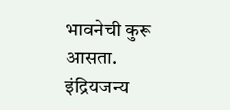भावनेची कुरू आसता.
इंद्रियजन्य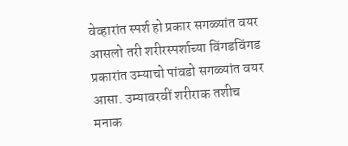वेव्हारांत स्पर्श हो प्रकार सगळ्यांत वयर आसलो तरी शरीरस्पर्शाच्या विंगडविंगड प्रकारांत उम्याचो पांवडो सगळ्यांत वयर आसा. उम्यावरवीं शरीराक तशीच मनाक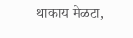थाकाय मेळटा,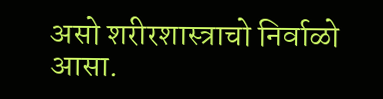असो शरीरशास्त्राचो निर्वाळो आसा.